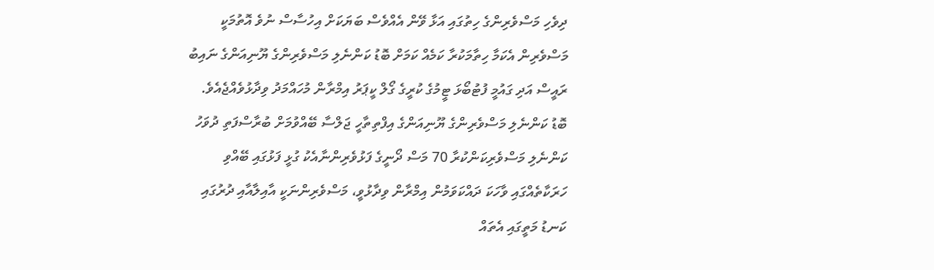ދިވެހި މަސްވެރިންގެ ހިތުގައި އަޅާ ވޭން އެއްވެސް ބަޔަކަށް އިހުސާސް ނުވެ އޮތުމަކީ މަސްވެރިން އެކަމާ ހިތާމަކުރާ ކަމެއް ކަމަށް ބޮޑު ކަންނެލި މަސްވެރިންގެ ޔޫނިއަންގެ ނައިބު ރައީސް އަދި ގައުމީ ފުޓުބޯޅަ ޓީމުގެ ކުރީގެ ގޯލް ކީޕަރު އިމްރާން މުހައްމަދު ވިދާޅުވެއްޖެއެވެ.
ބޮޑު ކަންނެލި މަސްވެރިންގެ ޔޫނިއަންގެ އިފްތިތާހީ ޖަލްސާ ބޭއްވުމަށް ބުރާސްފަތި ދުވަހު ކަންނެލި މަސްވެރިކަންކުރާ 70 މަސް ދޯނީގެ ފަޅުވެރިންނާއެކު ގުޅީ ފަޅުގައި ބޭއްވި ހަރަކާތެއްގައި ވާހަކަ ދައްކަވަމުން އިމްރާން ވިދާޅުވީ، މަސްވެރިންނަކީ އާއިލާއާއި ދުރުގައި ކަނޑު މަތީގައި އެތައް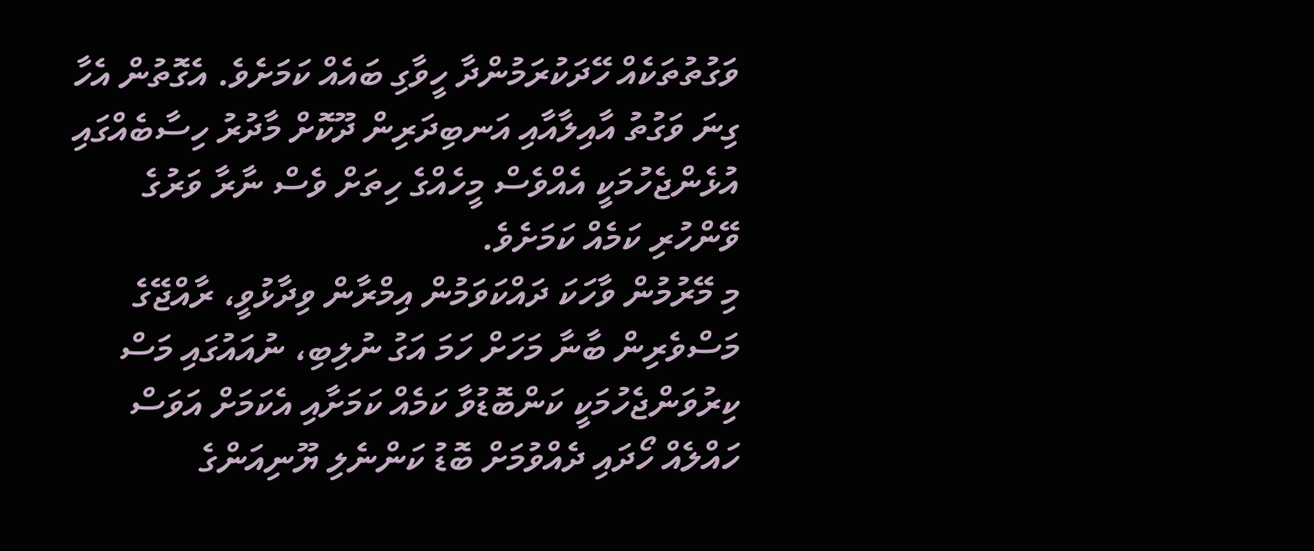ވަގުތުތަކެއް ހޭދަކުރަމުންދާ ހީވާގި ބައެއް ކަމަށެވެ. އެގޮތުން އެހާ ގިނަ ވަގުތު އާއިލާއާއި އަނބިދަރިން ދޫކޮށް މާދުރު ހިސާބެއްގައި އުޅެންޖެހުމަކީ އެއްވެސް މީހެއްގެ ހިތަށް ވެސް ނާރާ ވަރުގެ ވޭންހުރި ކަމެއް ކަމަށެވެ.
މި މޭރުމުން ވާހަކަ ދައްކަވަމުން އިމްރާން ވިދާޅުވީ، ރާއްޖޭގެ މަސްވެރިން ބާނާ މަހަށް ހަމަ އަގު ނުލިބި، ނުއައުގައި މަސް ކިރުވަންޖެހުމަކީ ކަންބޮޑުވާ ކަމެއް ކަމަށާއި އެކަމަށް އަވަސް ހައްލެއް ހޯދައި ދެއްވުމަށް ބޮޑު ކަންނެލި ޔޫނިއަންގެ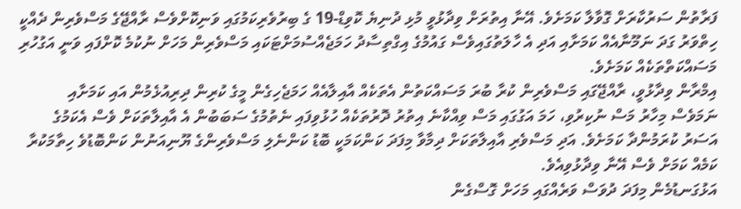ފަރާތުން ސަރުކާރަށް ގޮވާލާ ކަމަށެވެ. އޭނާ އިތުރަށް ވިދާޅުވީ މުޅި ދުނިޔެ ކޮވިޑް-19 ގެ ބިރުވެރިކަމުގައި ވަނިކޮށްވެސް ރާއްޖޭގެ މަސްވެރިން ދެއްކީ ހިތްވަރު ގަދަ ނަމޫނާއެއް ކަމަށާއި އަދި އެ ހާލަތުގައިވެސް ގައުމުގެ އިގްތިސާދު ހަމަޖެއްސުމަށްޓަކައި މަސްވެރިން މަހަށް ނުކުމެ ކޮށްފައި ވަނީ އަގުހުރި މަސައްކަތްތަކެއް ކަމަށެވެ.
އިމްރާން ވިދާޅުވީ، ރާއްޖޭގައި މަސްވެރިން ކުރާ ބުރަ މަސައްކަތުން އެތަކެއް އާއިލާއެއް ހަމަޖެހިގެން މީގެ ކުރިން ދިރިއުޅެމުން އައި ކަމަށާއި ނަމަވެސް މިހާރު މަސް ނުކިރުވި، ހަމަ އަގުގައި މަސް ވިއްކާނެ އިތުރު ދޮރުތަކެއް ހުޅުވިފައި ނެތުމުގެ ސަބަބުން އެ އާއިލާތަކަށް ވެސް އެކަމުގެ އަސަރު ކުރަމުންދާ ކަމަށެވެ. އަދި މަސްވެރި އާއިލާތަކަށް ދިމާވާ މިފަދަ ކަންކަމަކީ ބޮޑު ކަންނެލި މަސްވެރިންގެ ޔޫނިއަނުން ކަންބޮޑުވެ ހިތާމަކުރާ ކަމެއް ކަމަށް ވެސް އޭނާ ވިދާޅުވިއެވެ.
އަޅުގަނޑުމެން މިފަދަ ދުވަސް ވަރެއްގައި މަހަށް ގޮސްގެން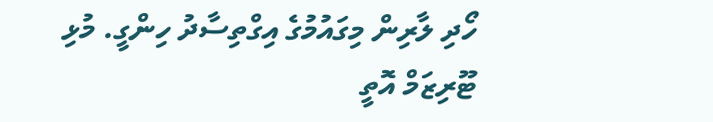ހޯދި ލާރިން މިގައުމުގެ އިގްތިސާދު ހިންގީ. މުޅި ޓޫރިޒަމް އޮތީ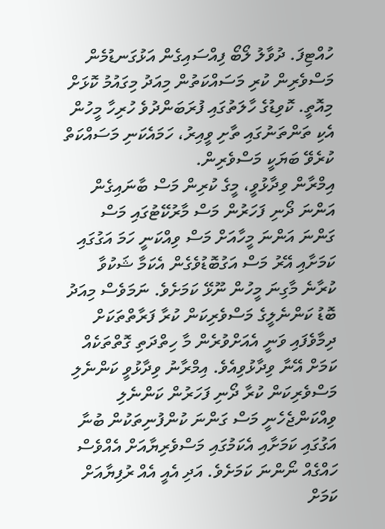ހުއްޓިފަ. ދުވާލު ލޯބޯ ފިއްސައިގެން އަޅުގަނޑުމެން މަސްވެރިން ކުރި މަސައްކަތުން މިއަދު މިގައުމު ކޮޅަށް މިއޮތީ. ކޮވިޑުގެ ހާލަތުގައި ފުރަބަންދުވެ ހުރިހާ މީހުން އެކި ތަންތަނުގައި ތާށި ވީއިރު، ހަމައެކަނި މަސައްކަތް ކުރެވޭ ބަޔަކީ މަސްވެރިން.
އިމްރާން ވިދާޅުވީ، މީގެ ކުރިން މަސް ބާނައިގެން އަންނަ ދޯނި ފަހަރުން މަސް މާރުކޭޓުގައި މަސް ގަންނަ އަންނަ މީހާއަށް މަސް ވިއްކަނީ ހަމަ އަގުގައި ކަމަށާއި އޭރު މަސް އަގުބޮޑުވެގެން އެކަމާ ޝަކުވާ ކުރާނެ މާގިނަ މީހުން ނޫޅޭ ކަމަށެވެ. ނަމަވެސް މިއަދު ބޮޑު ކަންނެލީގެ މަސްވެރިކަން ކުރާ ފަރާތްތަކަށް ދިމާވެފައި ވަނީ އެއަށްވުރެން މާ ހިތްދަތި ގޮތްތަކެއް ކަމަށް އޭނާ ވިދާޅުވިއެވެ. އިމްރާނު ވިދާޅުވީ ކަންނެލި މަސްވެރިކަން ކުރާ ދޯނި ފަހަރުން ކަންނެލި ވިއްކަންޖެހެނީ މަސް ގަންނަ ކުންފުނިތަކުން ބުނާ އަގުގައި ކަމަށާއި އެކަމުގައި މަސްވެރިޔާއަށް އެއްވެސް ހައްގެއް ނޯންނަ ކަމަށެވެ. އަދި އެއީ އެއް ރުފިޔާއަށް ކަމަށް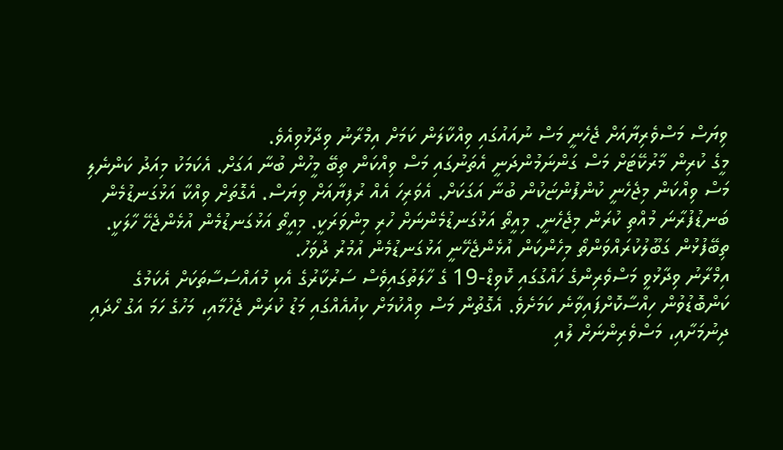ވިޔަސް މަސްވެރިޔާއަށް ޖެހެނީ މަސް ނުއައުގައި ވިއްކާލަން ކަމަށް އިމްރާނު ވިދާޅުވިއެވެ.
މީގެ ކުރިން މާރުކޭޓަށް މަސް ގަންނަމުންދަނީ އެތަނުގައި މަސް ވިއްކަން ތިބޭ މީހުން ބުނާ އަގަށް. އެކަމަކު މިއަދު ކަންނެލި މަސް ވިއްކަން މިޖެހެނީ ކުންފުންޏަކުން ބުނާ އަގަކަށް. އެވަރިހަ އެއް ރުފިޔާއަށް ވިޔަސް. އެގޮތަށް ވިއްކާ އަޅުގަނޑުމެން ބަނޑުފުރާނަ މުއްތި ކުރަން މިޖެހެނީ. މިއީތޯ އަޅުގަނޑުމެންނަށް ހުރި މިންވަރަކީ. މިއީތޯ އަޅުގަނޑުމެން އުޅެންޖެހޭ ހާލަކީ. ތިބޭފުޅުން ގަބޫލުކުރައްވަންތޯ މިހެންކަން އުޅެންޖެހޭނީ އަޅުގަނޑުމެން އުމުރު ދުވަހު.
އިމްރާނު ވިދާޅުވީ މަސްވެރިންގެ ހައްގުގައި ކޮވިޑް-19 ގެ ހާލަތުގައިވެސް ސަރުކާރުގެ އެކި މުއައްސަސާތަކަށް އެކަމުގެ ކަންބޮޑުވުން ހިއްސާކޮށްފައިވާނެ ކަމަށެވެ. އެގޮތުން މަސް ވިއްކުމަށް ކިއުއެއްގައި މަޑު ކުރަން ޖެހުމާއި، މަހުގެ ހަމަ އަގު ހޯދައި ދިނުމަށާއި، މަސްވެރިންނަށް ލުއި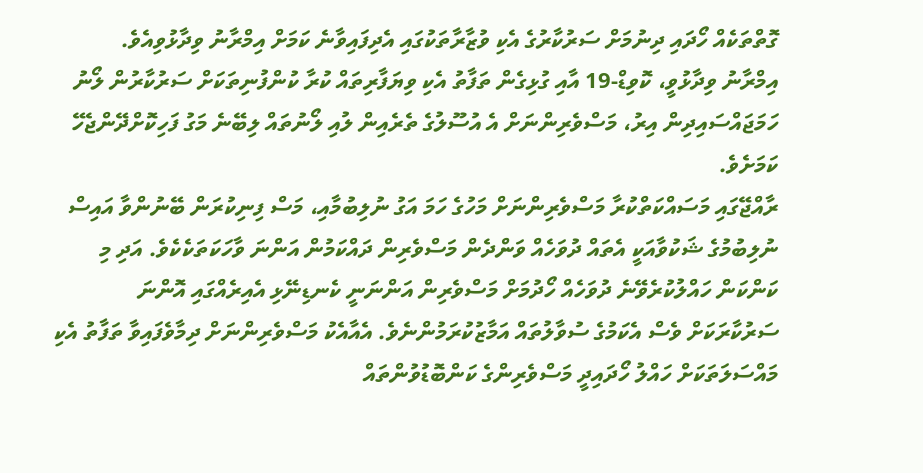ގޮތްތަކެއް ހޯދައި ދިނުމަށް ސަރުކާރުގެ އެކި ވުޒާރާތަކުގައި އެދިފައިވާނެ ކަމަށް އިމްރާނު ވިދާޅުވިއެވެ.
އިމްރާނު ވިދާޅުވީ، ކޮވިޑް-19 އާއި ގުޅިގެން ތަފާތު އެކި ވިޔަފާރިތައް ކުރާ ކުންފުނިތަކަށް ސަރުކާރުން ލޯނު ހަމަޖައްސައިދިން އިރު، މަސްވެރިންނަށް އެ އުސޫލުގެ ތެރެއިން ލުއި ލޯނުތައް ލިބޭނެ މަގު ފަހިކޮށްދޭންޖެހޭ ކަމަށެވެ.
ރާއްޖޭގައި މަސައްކަތްކުރާ މަސްވެރިންނަށް މަހުގެ ހަމަ އަގު ނުލިބުމާއި، މަސް ފިނިކުރަން ބޭނުންވާ އައިސް ނުލިބުމުގެ ޝަކުވާއަކީ އެތައް ދުވަހެއް ވަންދެން މަސްވެރިން ދައްކަމުން އަންނަ ވާހަކަތަކެކެވެ. އަދި މި ކަންކަން ހައްލުކުރެވޭނެ ދުވަހެއް ހޯދުމަށް މަސްވެރިން އަންނަނީ ކެނޑިނޭޅި އެއިރެއްގައި އޮންނަ ސަރުކާރަކަށް ވެސް އެކަމުގެ ސުވާލުތައް އަމާޒުކުރަމުންނެވެ. އެއާއެކު މަސްވެރިންނަށް ދިމާވެފައިވާ ތަފާތު އެކި މައްސަލަތަކަށް ހައްލު ހޯދައިދީ މަސްވެރިންގެ ކަންބޮޑުވުންތައް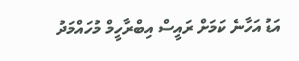އަޑު އަހާނެ ކަމަށް ރައީސް އިބްރާހީމް މުހައްމަދު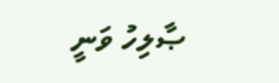ޞާލިހު ވަނީ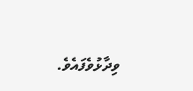ވިދާޅުވެފައެވެ.